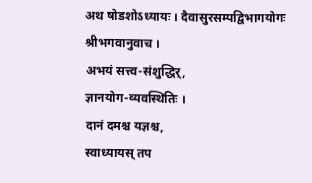अथ षोडशोऽध्यायः । दैवासुरसम्पद्विभागयोगः
श्रीभगवानुवाच ।
अभयं सत्त्व-संशुद्धिर्,
ज्ञानयोग-व्यवस्थितिः ।
दानं दमश्च यज्ञश्च,
स्वाध्यायस् तप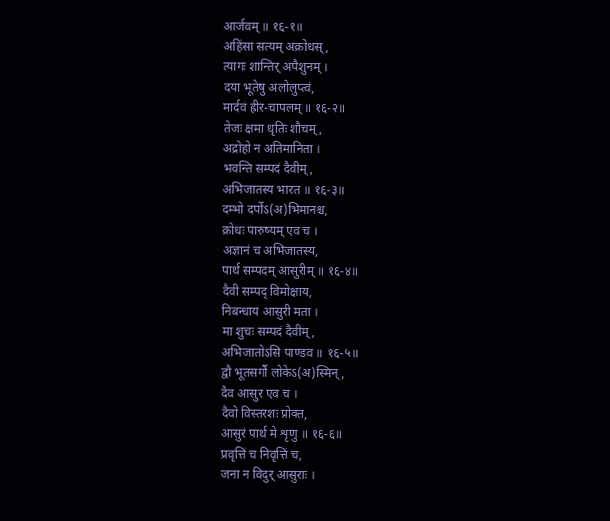आर्जवम् ॥ १६-१॥
अहिंसा सत्यम् अक्रोधस्,
त्यागः शान्तिर् अपैशुनम् ।
दया भूतेषु अलोलुप्त्वं,
मार्दवं ह्रीर-चापलम् ॥ १६-२॥
तेजः क्षमा धृतिः शौचम्,
अद्रोहो न अतिमानिता ।
भवन्ति सम्पदं दैवीम्,
अभिजातस्य भारत ॥ १६-३॥
दम्भो दर्पोऽ(अ)भिमानश्च,
क्रोधः पारुष्यम् एव च ।
अज्ञानं च अभिजातस्य,
पार्थ सम्पदम् आसुरीम् ॥ १६-४॥
दैवी सम्पद् विमोक्षाय,
निबन्धाय आसुरी मता ।
मा शुचः सम्पदं दैवीम्,
अभिजातोऽसि पाण्डव ॥ १६-५॥
द्वौ भूतसर्गौ लोकेऽ(अ)स्मिन्,
दैव आसुर एव च ।
दैवो विस्तरशः प्रोक्त,
आसुरं पार्थ मे शृणु ॥ १६-६॥
प्रवृत्तिं च निवृत्तिं च,
जना न विदुर् आसुराः ।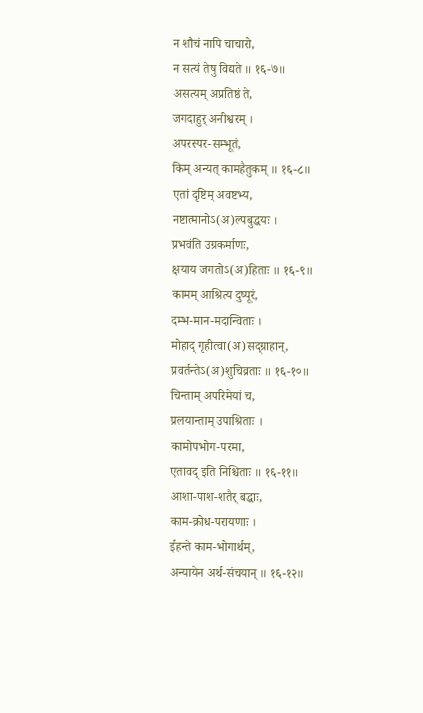न शौचं नापि चाचारो,
न सत्यं तेषु विद्यते ॥ १६-७॥
असत्यम् अप्रतिष्ठं ते,
जगदाहुर् अनीश्वरम् ।
अपरस्पर-सम्भूतं,
किम् अन्यत् कामहैतुकम् ॥ १६-८॥
एतां दृष्टिम् अवष्टभ्य,
नष्टात्मानोऽ(अ)ल्पबुद्धयः ।
प्रभवंति उग्रकर्माणः,
क्षयाय जगतोऽ(अ)हिताः ॥ १६-९॥
कामम् आश्रित्य दुष्पूरं,
दम्भ-मान-मदान्विताः ।
मोहाद् गृहीत्वा(अ)सद्ग्राहान्,
प्रवर्तन्तेऽ(अ)शुचिव्रताः ॥ १६-१०॥
चिन्ताम् अपरिमेयां च,
प्रलयान्ताम् उपाश्रिताः ।
कामोपभोग-परमा,
एतावद् इति निश्चिताः ॥ १६-११॥
आशा-पाश-शतैर् बद्धाः,
काम-क्रोध-परायणाः ।
ईहन्ते काम-भोगार्थम्,
अन्यायेन अर्थ-संचयान् ॥ १६-१२॥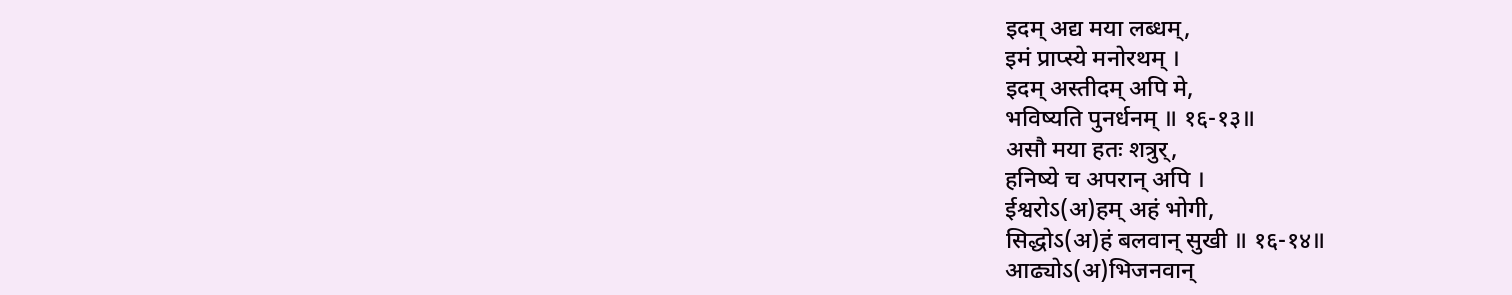इदम् अद्य मया लब्धम्,
इमं प्राप्स्ये मनोरथम् ।
इदम् अस्तीदम् अपि मे,
भविष्यति पुनर्धनम् ॥ १६-१३॥
असौ मया हतः शत्रुर्,
हनिष्ये च अपरान् अपि ।
ईश्वरोऽ(अ)हम् अहं भोगी,
सिद्धोऽ(अ)हं बलवान् सुखी ॥ १६-१४॥
आढ्योऽ(अ)भिजनवान्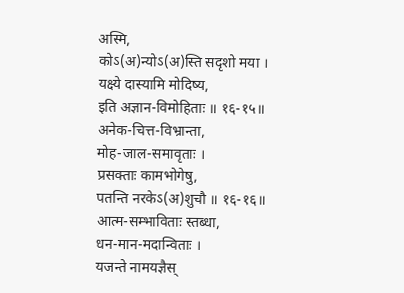अस्मि,
कोऽ(अ)न्योऽ(अ)स्ति सदृशो मया ।
यक्ष्ये दास्यामि मोदिष्य,
इति अज्ञान-विमोहिताः ॥ १६-१५॥
अनेक-चित्त-विभ्रान्ता,
मोह-जाल-समावृताः ।
प्रसक्ताः कामभोगेषु,
पतन्ति नरकेऽ(अ)शुचौ ॥ १६-१६॥
आत्म-सम्भाविताः स्तब्धा,
धन-मान-मदान्विताः ।
यजन्ते नामयज्ञैस्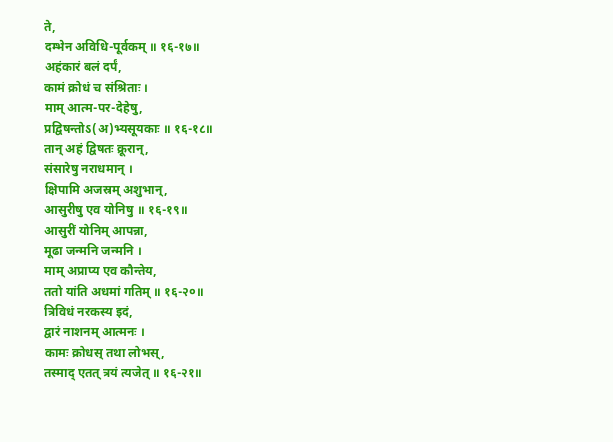ते,
दम्भेन अविधि-पूर्वकम् ॥ १६-१७॥
अहंकारं बलं दर्पं,
कामं क्रोधं च संश्रिताः ।
माम् आत्म-पर-देहेषु,
प्रद्विषन्तोऽ(अ)भ्यसूयकाः ॥ १६-१८॥
तान् अहं द्विषतः क्रूरान्,
संसारेषु नराधमान् ।
क्षिपामि अजस्रम् अशुभान्,
आसुरीषु एव योनिषु ॥ १६-१९॥
आसुरीं योनिम् आपन्ना,
मूढा जन्मनि जन्मनि ।
माम् अप्राप्य एव कौन्तेय,
ततो यांति अधमां गतिम् ॥ १६-२०॥
त्रिविधं नरकस्य इदं,
द्वारं नाशनम् आत्मनः ।
कामः क्रोधस् तथा लोभस्,
तस्माद् एतत् त्रयं त्यजेत् ॥ १६-२१॥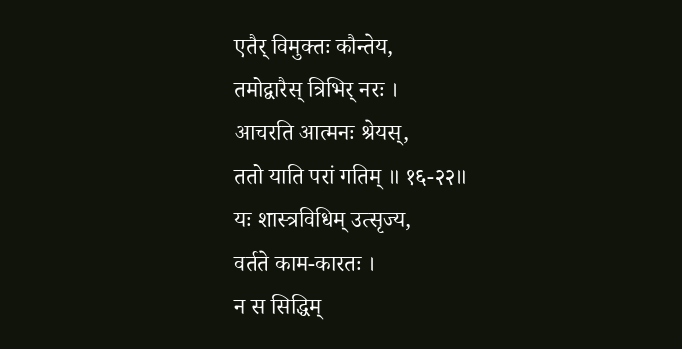एतैर् विमुक्तः कौन्तेय,
तमोद्वारैस् त्रिभिर् नरः ।
आचरति आत्मनः श्रेयस्,
ततो याति परां गतिम् ॥ १६-२२॥
यः शास्त्रविधिम् उत्सृज्य,
वर्तते काम-कारतः ।
न स सिद्धिम्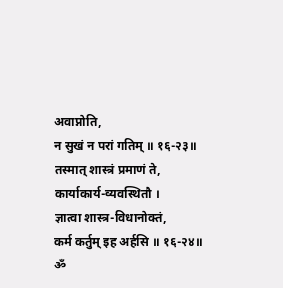अवाप्नोति,
न सुखं न परां गतिम् ॥ १६-२३॥
तस्मात् शास्त्रं प्रमाणं ते,
कार्याकार्य-व्यवस्थितौ ।
ज्ञात्वा शास्त्र-विधानोक्तं,
कर्म कर्तुम् इह अर्हसि ॥ १६-२४॥
ॐ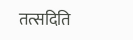तत्सदिति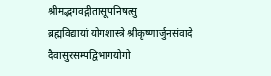श्रीमद्भगवद्गीतासूपनिषत्सु
ब्रह्मविद्यायां योगशास्त्रे श्रीकृष्णार्जुनसंवादे
दैवासुरसम्पद्विभागयोगो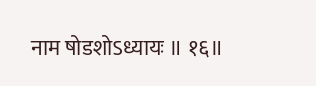नाम षोडशोऽध्यायः ॥ १६॥